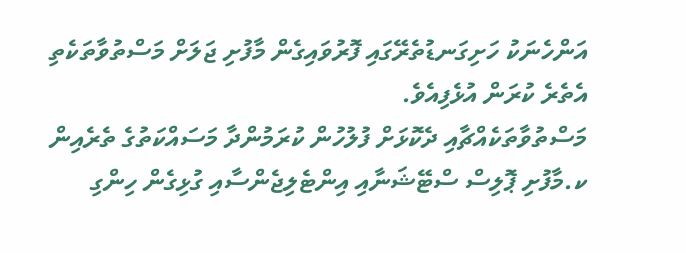އަންހެނަކު ހަށިގަނޑުތެރޭގައި ފޮރުވައިގެން މާފުށި ޖަލަށް މަސްތުވާތަކެތި އެތެރެ ކުރަން އުޅެފިއެވެ.
މަސްތުވާތަކެއްޗާއި ދެކޮޅަށް ފުލުހުން ކުރަމުންދާ މަސައްކަތުގެ ތެރެއިން ކ.މާފުށި ޕޮލިސް ސްޓޭޝަނާއި އިންޓެލިޖެންސާއި ގުޅިގެން ހިންގި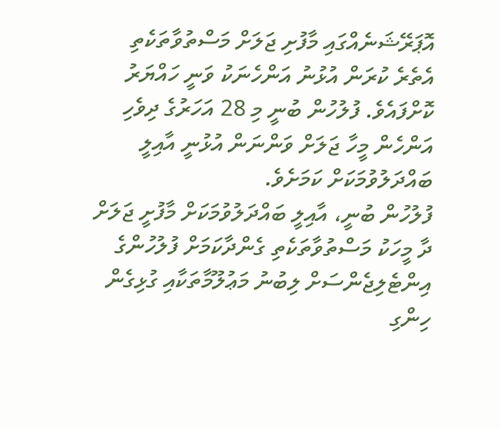އޮޕަރޭޝަނެއްގައި މާފުށި ޖަލަށް މަސްތުވާތަކެތި އެތެރެ ކުރަން އުޅުނު އަންހެނަކު ވަނީ ހައްޔަރު ކޮށްފައެވެ. ފުލުހުން ބުނީ މި 28 އަހަރުގެ ދިވެހި އަންހެން މީހާ ޖަލަށް ވަންނަން އުޅުނީ އާއިލީ ބައްދަލުވުމަކަށް ކަމަށެވެ.
ފުލުހުން ބުނީ، އާއިލީ ބައްދަލުވުމަކަށް މާފުށީ ޖަލަށް ދާ މީހަކު މަސްތުވާތަކެތި ގެންދާކަމަށް ފުލުހުންގެ އިންޓެލިޖެންސަށް ލިބުނު މަޢުލޫމާތަކާއި ގުޅިގެން ހިންގި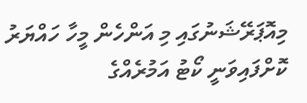މިއޮޕަރޭޝަނުގައި މި އަންހެން މީހާ ހައްޔަރު ކޮށްފައިވަނީ ކޯޓު އަމުރެއްގެ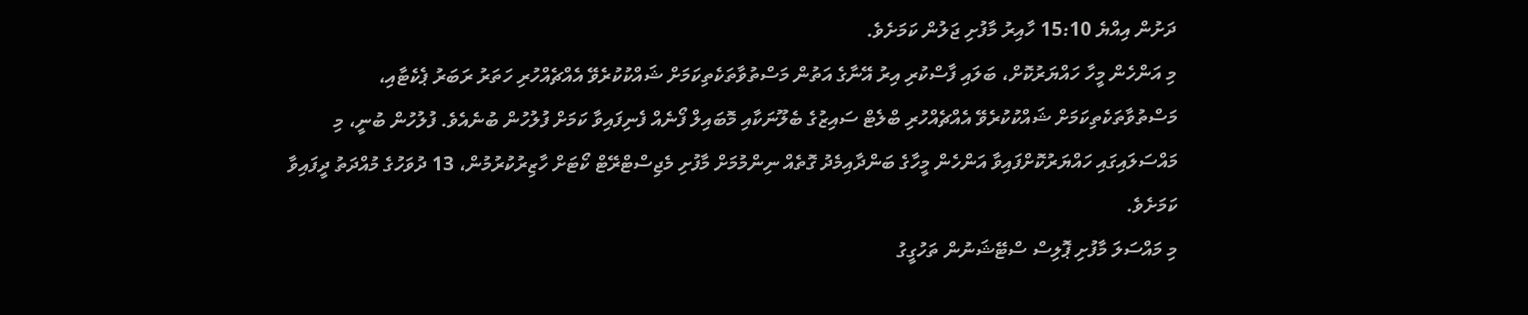ދަށުން އިއްޔެ 15:10 ހާއިރު މާފުށި ޖަލުން ކަމަށެވެ.
މި އަންހެން މީހާ ހައްޔަރުކޮށް، ބަލައި ފާސްކުރި އިރު އޭނާގެ އަތުން މަސްތުވާތަކެތިކަމަށް ޝައްކުކުރެވޭ އެއްޗެއްހުރި ހަތަރު ރަބަރު ޕެކެޓާއި، މަސްތުވާތަކެތިކަމަށް ޝައްކުކުރެވޭ އެއްޗެއްހުރި ބްލެޓް ސައިޒުގެ ބެލޫނަކާއި މޮބައިލް ފޯނެއް ފެނިފައިވާ ކަމަށް ފުލުހުން ބުނެއެވެ. ފުލުހުން ބުނީ، މި މައްސަލައިގައި ހައްޔަރުކޮށްފައިވާ އަންހެން މީހާގެ ބަންދާއިމެދު ގޮތެއް ނިންމުމަށް މާފުށި މެޖިސްޓްރޭޓް ކޯޓަށް ހާޒިރުކުރުމުން، 13 ދުވަހުގެ މުއްދަތު ދީފައިވާ ކަމަށެވެ.
މި މައްސަލަ މާފުށި ޕޮލިސް ސްޓޭޝަނުން ތަހުގީގު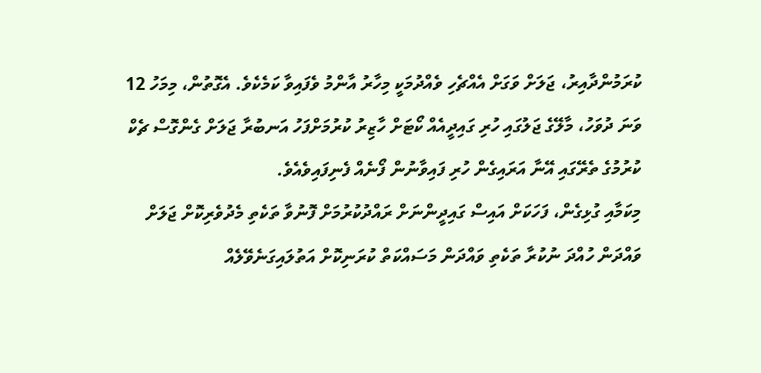ކުރަމުންދާއިރު، ޖަލަށް ވަގަށް އެއްޗެހި ވެއްދުމަކީ މިހާރު އާންމު ވެފައިވާ ކަމެކެވެ. އެގޮތުން، މިމަހު 12 ވަނަ ދުވަހު، މާލޭގެ ޖަލުގައި ހުރި ގައިދީއެއް ކޯޓަށް ހާޒިރު ކުރުމަށްފަހު އަނބުރާ ޖަލަށް ގެންގޮސް ޗެކް ކުރުމުގެ ތެރޭގައި އޭނާ އަރައިގެން ހުރި ފައިވާނުން ފޯނެއް ފެނިފައިވެއެވެ.
މިކަމާއި ގުޅިގެން، ފަހަކަށް އައިސް ގައިދީންނަށް ރައްދުކުރުމަށް ފޮނުވާ ތަކެތި މެދުވެރިކޮށް ޖަލަށް ވައްދަން ހުއްދަ ނުކުރާ ތަކެތި ވައްދަން މަސައްކަތް ކުރަނިކޮށް އަތުލައިގަނެވޭލެއް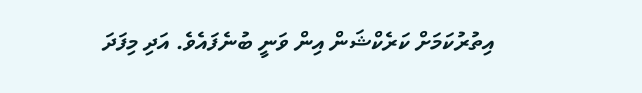އިތުރުކަމަށް ކަރެކްޝަން އިން ވަނީ ބުނެފައެވެ. އަދި މިފަދަ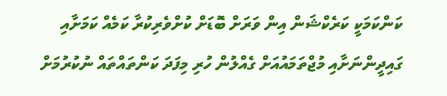ކަންކަމަކީ ކަރެކްޝަން އިން ވަރަށް ބޮޑަށް ކުށްވެރިކުރާ ކަމެއް ކަމަށާއި ގައިދީންނަށާއި މުޖްތަމައުއަށް ގެއްލުން ހުރި މިފަދަ ކަންތައްތައް ނުކުރުމަށް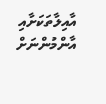އާއިލާތަކަށާއި އާންމުންނަށް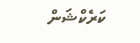ކަރެކްޝަން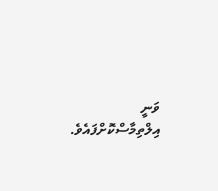ވަނީ އިލްތިމާސްކޮށްފައެވެ.